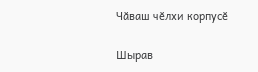Чӑваш чӗлхи корпусӗ

Шырав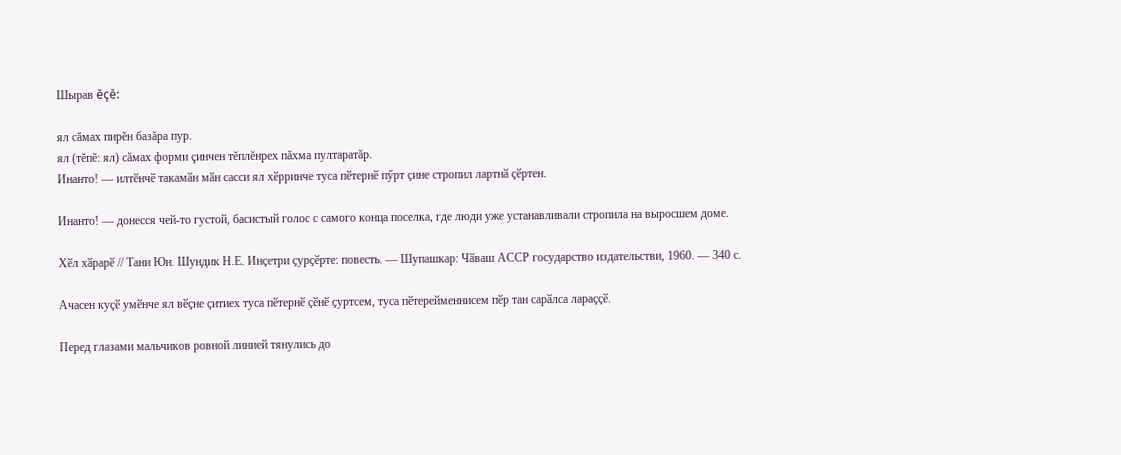Шырав ĕçĕ:

ял сăмах пирĕн базăра пур.
ял (тĕпĕ: ял) сăмах форми çинчен тĕплĕнрех пăхма пултаратăр.
Инанто! — илтӗнчӗ такамӑн мӑн сасси ял хӗрринче туса пӗтернӗ пӳрт ҫине стропил лартнӑ ҫӗртен.

Инанто! — донесся чей-то густой, басистый голос с самого конца поселка, где люди уже устанавливали стропила на выросшем доме.

Хӗл хӑрарӗ // Тани Юн. Шундик Н.Е. Инҫетри ҫурҫӗрте: повесть. — Шупашкар: Чӑваш АССР государство издательстви, 1960. — 340 с.

Ачасен куҫӗ умӗнче ял вӗҫне ҫитиех туса пӗтернӗ ҫӗнӗ ҫуртсем, туса пӗтерейменнисем пӗр тан сарӑлса лараҫҫӗ.

Перед глазами мальчиков ровной линией тянулись до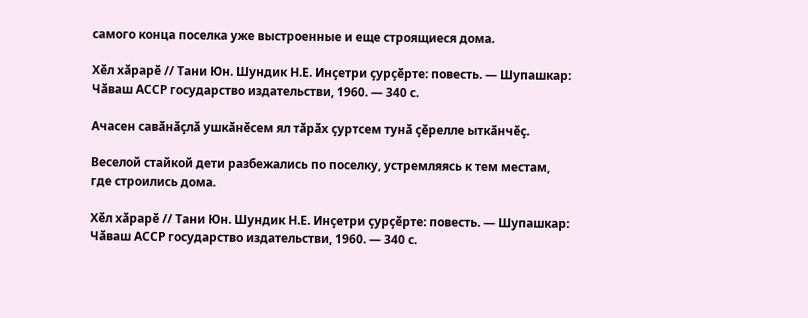самого конца поселка уже выстроенные и еще строящиеся дома.

Хӗл хӑрарӗ // Тани Юн. Шундик Н.Е. Инҫетри ҫурҫӗрте: повесть. — Шупашкар: Чӑваш АССР государство издательстви, 1960. — 340 с.

Ачасен савӑнӑҫлӑ ушкӑнӗсем ял тӑрӑх ҫуртсем тунӑ ҫӗрелле ыткӑнчӗҫ.

Веселой стайкой дети разбежались по поселку, устремляясь к тем местам, где строились дома.

Хӗл хӑрарӗ // Тани Юн. Шундик Н.Е. Инҫетри ҫурҫӗрте: повесть. — Шупашкар: Чӑваш АССР государство издательстви, 1960. — 340 с.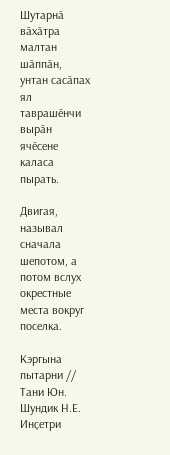Шутарнӑ вӑхӑтра малтан шӑппӑн, унтан сасӑпах ял таврашӗнчи вырӑн ячӗсене каласа пырать.

Двигая, называл сначала шепотом, а потом вслух окрестные места вокруг поселка.

Кэргына пытарни // Тани Юн. Шундик Н.Е. Инҫетри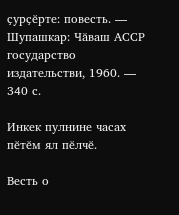ҫурҫӗрте: повесть. — Шупашкар: Чӑваш АССР государство издательстви, 1960. — 340 с.

Инкек пулнине часах пӗтӗм ял пӗлчӗ.

Весть о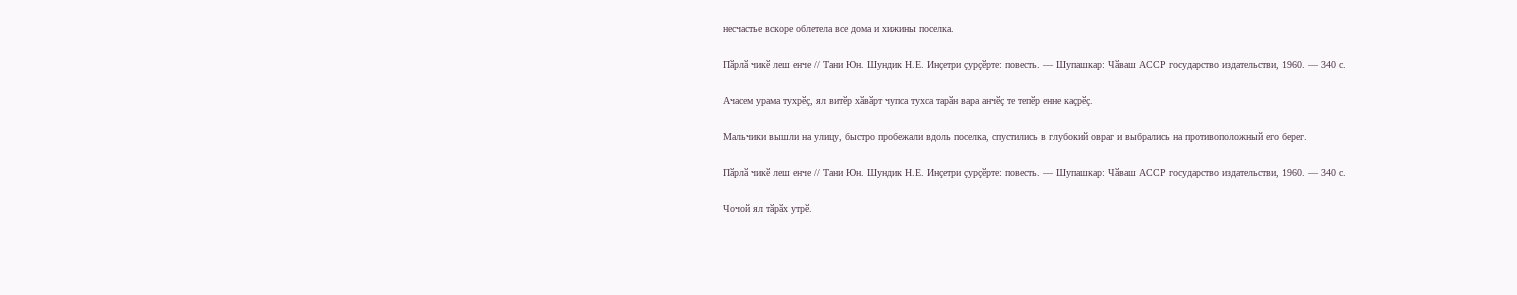несчастье вскоре облетела все дома и хижины поселка.

Пӑрлӑ чикӗ леш енче // Тани Юн. Шундик Н.Е. Инҫетри ҫурҫӗрте: повесть. — Шупашкар: Чӑваш АССР государство издательстви, 1960. — 340 с.

Ачасем урама тухрӗҫ, ял витӗр хӑвӑрт чупса тухса тарӑн вара анчӗҫ те тепӗр енне каҫрӗҫ.

Мальчики вышли на улицу, быстро пробежали вдоль поселка, спустились в глубокий овраг и выбрались на противоположный его берег.

Пӑрлӑ чикӗ леш енче // Тани Юн. Шундик Н.Е. Инҫетри ҫурҫӗрте: повесть. — Шупашкар: Чӑваш АССР государство издательстви, 1960. — 340 с.

Чочой ял тӑрӑх утрӗ.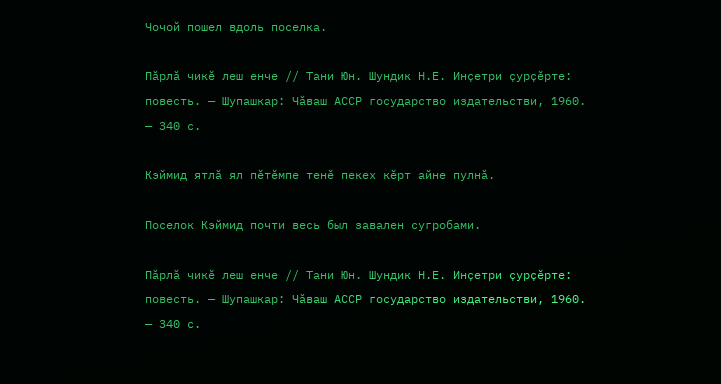Чочой пошел вдоль поселка.

Пӑрлӑ чикӗ леш енче // Тани Юн. Шундик Н.Е. Инҫетри ҫурҫӗрте: повесть. — Шупашкар: Чӑваш АССР государство издательстви, 1960. — 340 с.

Кэймид ятлӑ ял пӗтӗмпе тенӗ пекех кӗрт айне пулнӑ.

Поселок Кэймид почти весь был завален сугробами.

Пӑрлӑ чикӗ леш енче // Тани Юн. Шундик Н.Е. Инҫетри ҫурҫӗрте: повесть. — Шупашкар: Чӑваш АССР государство издательстви, 1960. — 340 с.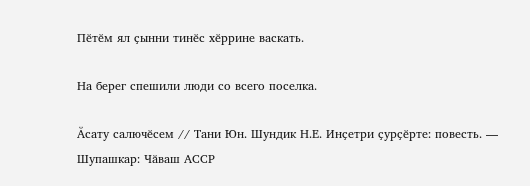Пӗтӗм ял ҫынни тинӗс хӗррине васкать.

На берег спешили люди со всего поселка.

Ӑсату салючӗсем // Тани Юн. Шундик Н.Е. Инҫетри ҫурҫӗрте: повесть. — Шупашкар: Чӑваш АССР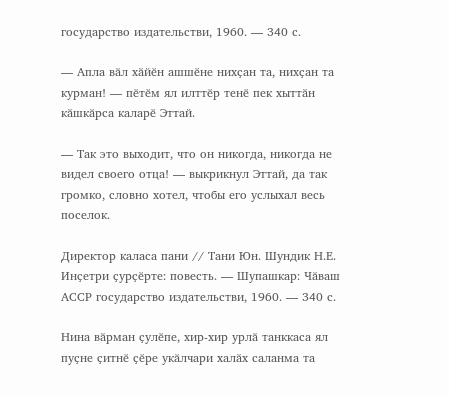государство издательстви, 1960. — 340 с.

— Апла вӑл хӑйӗн ашшӗне нихҫан та, нихҫан та курман! — пӗтӗм ял илттӗр тенӗ пек хыттӑн кӑшкӑрса каларӗ Эттай.

— Так это выходит, что он никогда, никогда не видел своего отца! — выкрикнул Эттай, да так громко, словно хотел, чтобы его услыхал весь поселок.

Директор каласа пани // Тани Юн. Шундик Н.Е. Инҫетри ҫурҫӗрте: повесть. — Шупашкар: Чӑваш АССР государство издательстви, 1960. — 340 с.

Нина вӑрман ҫулӗпе, хир-хир урлӑ танккаса ял пуҫне ҫитнӗ ҫӗре укӑлчари халӑх саланма та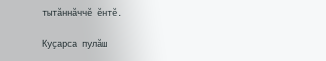тытӑннӑччӗ ӗнтӗ.

Куҫарса пулӑш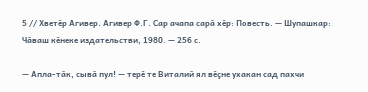5 // Хветӗр Агивер. Агивер Ф.Г. Сар ачапа сарӑ хӗр: Повесть. — Шупашкар: Чӑваш кӗнеке издательстви, 1980. — 256 с.

— Апла-тӑк, сывӑ пул! — терӗ те Виталий ял вӗҫне ухакан сад пахчи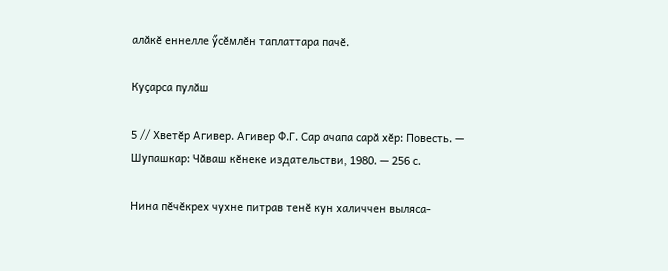алӑкӗ еннелле ӳсӗмлӗн таплаттара пачӗ.

Куҫарса пулӑш

5 // Хветӗр Агивер. Агивер Ф.Г. Сар ачапа сарӑ хӗр: Повесть. — Шупашкар: Чӑваш кӗнеке издательстви, 1980. — 256 с.

Нина пӗчӗкрех чухне питрав тенӗ кун халиччен выляса-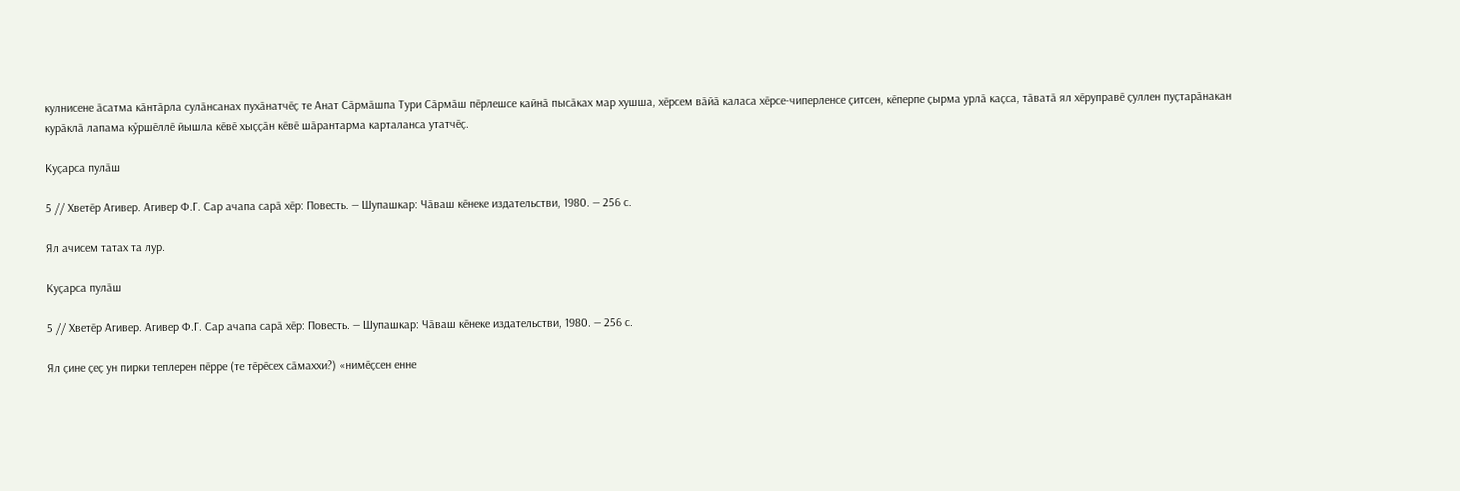кулнисене ӑсатма кӑнтӑрла сулӑнсанах пухӑнатчӗҫ те Анат Сӑрмӑшпа Тури Сӑрмӑш пӗрлешсе кайнӑ пысӑках мар хушша, хӗрсем вӑйӑ каласа хӗрсе-чиперленсе ҫитсен, кӗперпе ҫырма урлӑ каҫса, тӑватӑ ял хӗруправӗ ҫуллен пуҫтарӑнакан курӑклӑ лапама кӳршӗллӗ йышла кӗвӗ хыҫҫӑн кӗвӗ шӑрантарма карталанса утатчӗҫ.

Куҫарса пулӑш

5 // Хветӗр Агивер. Агивер Ф.Г. Сар ачапа сарӑ хӗр: Повесть. — Шупашкар: Чӑваш кӗнеке издательстви, 1980. — 256 с.

Ял ачисем татах та лур.

Куҫарса пулӑш

5 // Хветӗр Агивер. Агивер Ф.Г. Сар ачапа сарӑ хӗр: Повесть. — Шупашкар: Чӑваш кӗнеке издательстви, 1980. — 256 с.

Ял ҫине ҫеҫ ун пирки теплерен пӗрре (те тӗрӗсех сӑмаххи?) «нимӗҫсен енне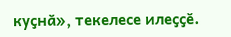куҫнӑ», текелесе илеҫҫӗ.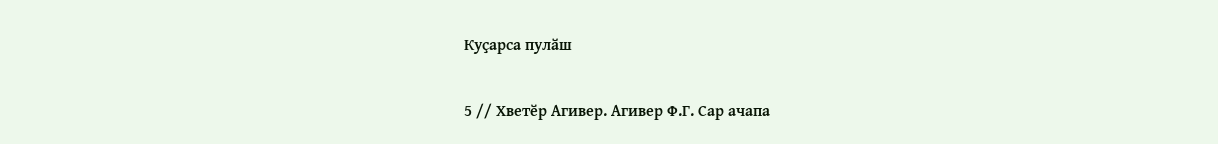Куҫарса пулӑш

5 // Хветӗр Агивер. Агивер Ф.Г. Сар ачапа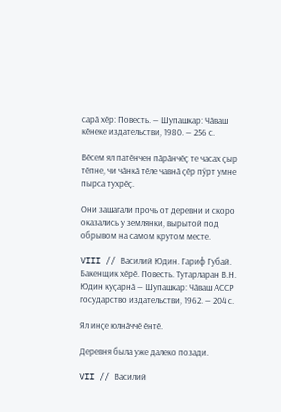сарӑ хӗр: Повесть. — Шупашкар: Чӑваш кӗнеке издательстви, 1980. — 256 с.

Вӗсем ял патӗнчен пӑрӑнчӗҫ те часах ҫыр тӗпне, чи чӑнкӑ тӗле чавнӑ ҫӗр пӳрт умне пырса тухрӗҫ.

Они зашагали прочь от деревни и скоро оказались у землянки, вырытой под обрывом на самом крутом месте.

VIII // Василий Юдин. Гариф Губай. Бакенщик хӗрӗ. Повесть. Тутарларан В.Н. Юдин куҫарнӑ — Шупашкар: Чӑваш АССР государство издательстви, 1962. — 204 с.

Ял инҫе юлнӑччӗ ӗнтӗ.

Деревня была уже далеко позади.

VII // Василий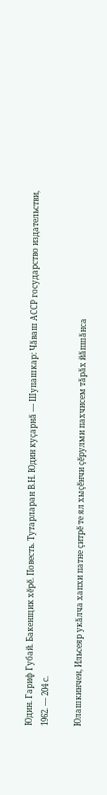Юдин. Гариф Губай. Бакенщик хӗрӗ. Повесть. Тутарларан В.Н. Юдин куҫарнӑ — Шупашкар: Чӑваш АССР государство издательстви, 1962. — 204 с.

Юлашкинчен, Ильсеяр укӑлча хапхи патне ҫитрӗ те ял хыҫӗнчи ҫӗрулми пахчисем тӑрӑх йӑпшӑнса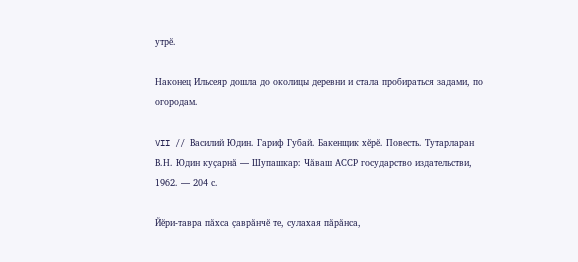утрӗ.

Наконец Ильсеяр дошла до околицы деревни и стала пробираться задами, по огородам.

VII // Василий Юдин. Гариф Губай. Бакенщик хӗрӗ. Повесть. Тутарларан В.Н. Юдин куҫарнӑ — Шупашкар: Чӑваш АССР государство издательстви, 1962. — 204 с.

Йӗри-тавра пӑхса ҫаврӑнчӗ те, сулахая пӑрӑнса,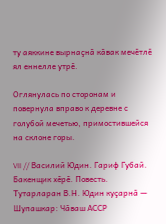ту аяккине вырнаҫнӑ кӑвак мечӗтлӗ ял еннелле утрӗ.

Оглянулась по сторонам и повернула вправо к деревне с голубой мечетью, примостившейся на склоне горы.

VII // Василий Юдин. Гариф Губай. Бакенщик хӗрӗ. Повесть. Тутарларан В.Н. Юдин куҫарнӑ — Шупашкар: Чӑваш АССР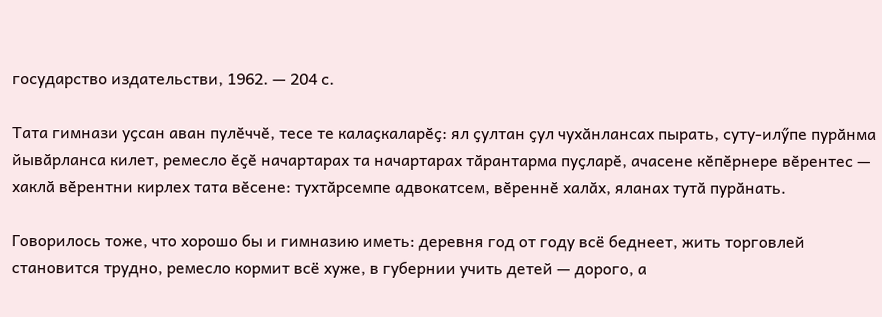государство издательстви, 1962. — 204 с.

Тата гимнази уҫсан аван пулӗччӗ, тесе те калаҫкаларӗҫ: ял ҫултан ҫул чухӑнлансах пырать, суту-илӳпе пурӑнма йывӑрланса килет, ремесло ӗҫӗ начартарах та начартарах тӑрантарма пуҫларӗ, ачасене кӗпӗрнере вӗрентес — хаклӑ вӗрентни кирлех тата вӗсене: тухтӑрсемпе адвокатсем, вӗреннӗ халӑх, яланах тутӑ пурӑнать.

Говорилось тоже, что хорошо бы и гимназию иметь: деревня год от году всё беднеет, жить торговлей становится трудно, ремесло кормит всё хуже, в губернии учить детей — дорого, а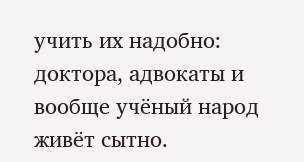учить их надобно: доктора, адвокаты и вообще учёный народ живёт сытно.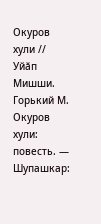Окуров хули // Уйӑп Мишши. Горький М. Окуров хули: повесть. — Шупашкар: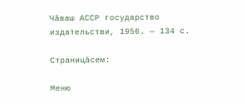Чӑваш АССР государство издательстви, 1956. — 134 с.

Страницăсем:

Меню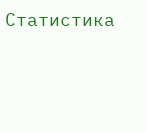Статистика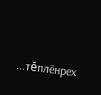...тĕплӗнрех